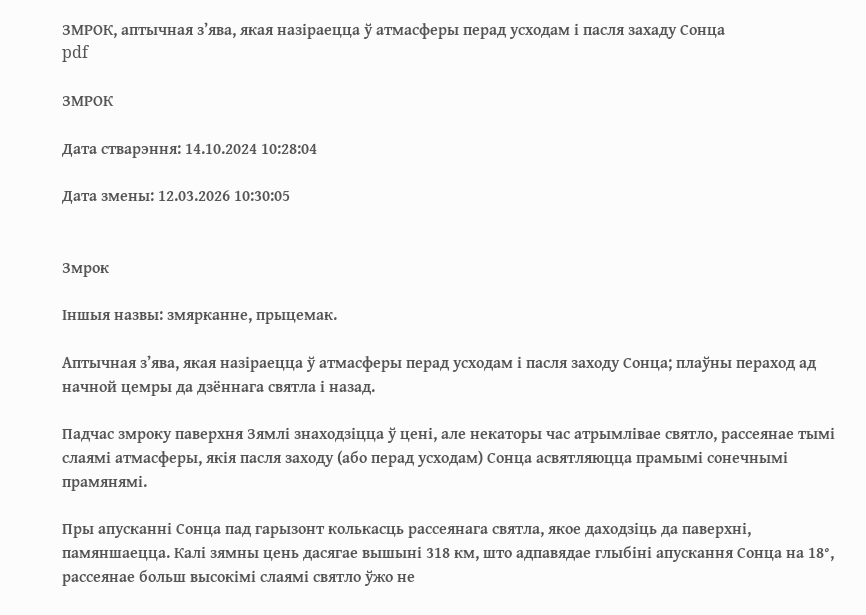ЗМРОК, аптычная з’ява, якая назіраецца ў атмасферы перад усходам і пасля захаду Сонца
pdf

ЗМРОК

Дата стварэння: 14.10.2024 10:28:04

Дата змены: 12.03.2026 10:30:05


Змрок

Іншыя назвы: змярканне, прыцемак.

Аптычная з’ява, якая назіраецца ў атмасферы перад усходам і пасля заходу Сонца; плаўны пераход ад начной цемры да дзённага святла і назад.

Падчас змроку паверхня Зямлі знаходзіцца ў цені, але некаторы час атрымлівае святло, рассеянае тымі слаямі атмасферы, якія пасля заходу (або перад усходам) Сонца асвятляюцца прамымі сонечнымі прамянямі.

Пры апусканні Сонца пад гарызонт колькасць рассеянага святла, якое даходзіць да паверхні, памяншаецца. Калі зямны цень дасягае вышыні 318 км, што адпавядае глыбіні апускання Сонца на 18°, рассеянае больш высокімі слаямі святло ўжо не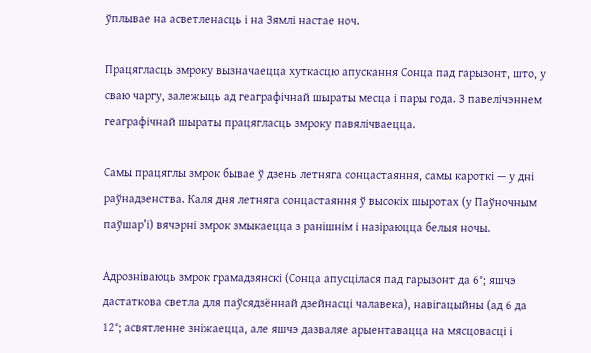ўплывае на асветленасць і на Зямлі настае ноч.

Працягласць змроку вызначаецца хуткасцю апускання Сонца пад гарызонт, што, у сваю чаргу, залежыць ад геаграфічнай шыраты месца і пары года. З павелічэннем геаграфічнай шыраты працягласць змроку павялічваецца.

Самы працяглы змрок бывае ў дзень летняга сонцастаяння, самы кароткі — у дні раўнадзенства. Каля дня летняга сонцастаяння ў высокіх шыротах (у Паўночным паўшар’і) вячэрні змрок змыкаецца з ранішнім і назіраюцца белыя ночы.

Адрозніваюць змрок грамадзянскі (Сонца апусцілася пад гарызонт да 6°; яшчэ дастаткова светла для паўсядзённай дзейнасці чалавека), навігацыйны (ад 6 да 12°; асвятленне зніжаецца, але яшчэ дазваляе арыентавацца на мясцовасці і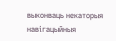выконваць некаторыя навігацыйныя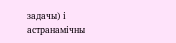задачы) і астранамічны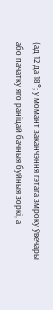(ад 12 да 18°; у момант заканчэння гэтага змроку ўвечары або пачатку яго раніцай бачныя буйныя зоркі, а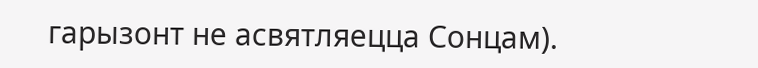гарызонт не асвятляецца Сонцам).